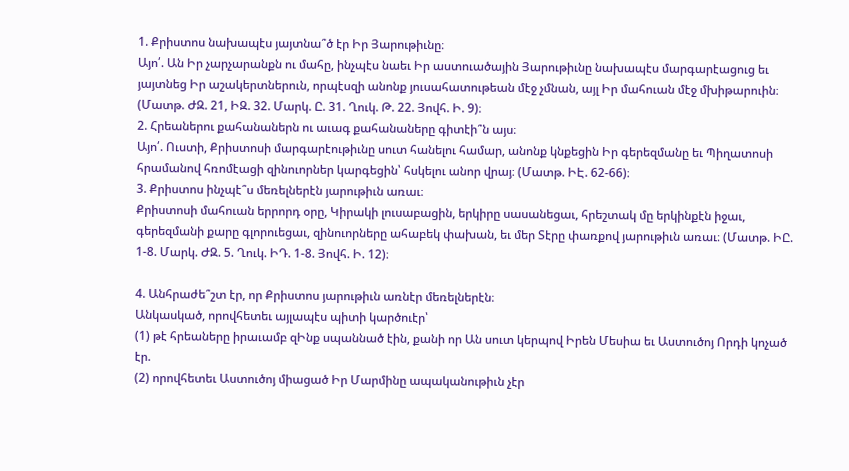1. Քրիստոս նախապէս յայտնա՞ծ էր Իր Յարութիւնը։
Այո՛. Ան Իր չարչարանքն ու մահը, ինչպէս նաեւ Իր աստուածային Յարութիւնը նախապէս մարգարէացուց եւ յայտնեց Իր աշակերտներուն, որպէսզի անոնք յուսահատութեան մէջ չմնան, այլ Իր մահուան մէջ մխիթարուին։ (Մատթ. ԺԶ. 21, ԻԶ. 32. Մարկ. Ը. 31. Ղուկ. Թ. 22. Յովհ. Ի. 9)։
2. Հրեաներու քահանաներն ու աւագ քահանաները գիտէի՞ն այս։
Այո՛. Ուստի, Քրիստոսի մարգարէութիւնը սուտ հանելու համար, անոնք կնքեցին Իր գերեզմանը եւ Պիղատոսի հրամանով հռոմէացի զինուորներ կարգեցին՝ հսկելու անոր վրայ։ (Մատթ. ԻԷ. 62-66)։
3. Քրիստոս ինչպէ՞ս մեռելներէն յարութիւն առաւ։
Քրիստոսի մահուան երրորդ օրը, Կիրակի լուսաբացին, երկիրը սասանեցաւ, հրեշտակ մը երկինքէն իջաւ, գերեզմանի քարը գլորուեցաւ, զինուորները ահաբեկ փախան, եւ մեր Տէրը փառքով յարութիւն առաւ։ (Մատթ. ԻԸ. 1-8. Մարկ. ԺԶ. 5. Ղուկ. ԻԴ. 1-8. Յովհ. Ի. 12)։

4. Անհրաժե՞շտ էր, որ Քրիստոս յարութիւն առնէր մեռելներէն։
Անկասկած, որովհետեւ այլապէս պիտի կարծուէր՝
(1) թէ հրեաները իրաւամբ զԻնք սպաննած էին, քանի որ Ան սուտ կերպով Իրեն Մեսիա եւ Աստուծոյ Որդի կոչած էր.
(2) որովհետեւ Աստուծոյ միացած Իր Մարմինը ապականութիւն չէր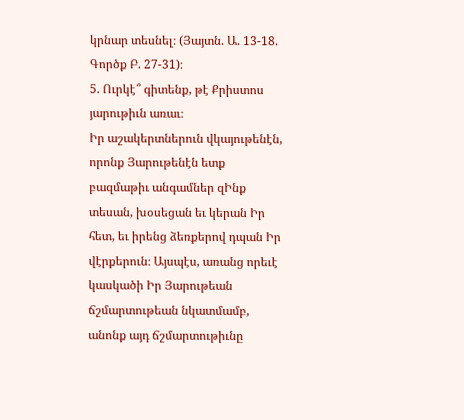կրնար տեսնել։ (Յայտն. Ա. 13-18. Գործք Բ. 27-31)։
5. Ուրկէ՞ գիտենք, թէ Քրիստոս յարութիւն առաւ։
Իր աշակերտներուն վկայութենէն, որոնք Յարութենէն ետք բազմաթիւ անգամներ զԻնք տեսան, խօսեցան եւ կերան Իր հետ, եւ իրենց ձեռքերով դպան Իր վէրքերուն։ Այսպէս, առանց որեւէ կասկածի Իր Յարութեան ճշմարտութեան նկատմամբ, անոնք այդ ճշմարտութիւնը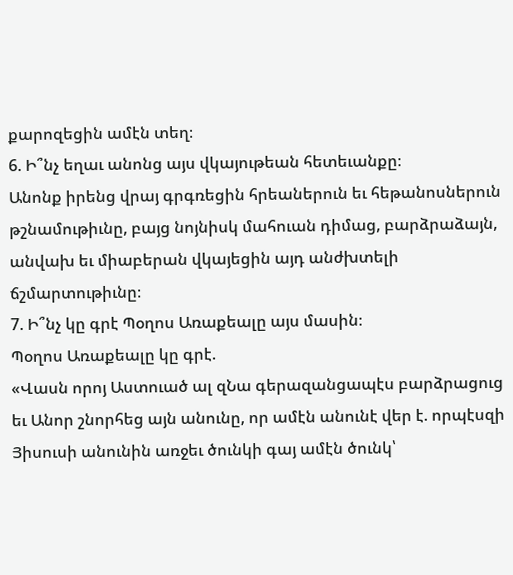քարոզեցին ամէն տեղ։
6. Ի՞նչ եղաւ անոնց այս վկայութեան հետեւանքը։
Անոնք իրենց վրայ գրգռեցին հրեաներուն եւ հեթանոսներուն թշնամութիւնը, բայց նոյնիսկ մահուան դիմաց, բարձրաձայն, անվախ եւ միաբերան վկայեցին այդ անժխտելի ճշմարտութիւնը։
7. Ի՞նչ կը գրէ Պօղոս Առաքեալը այս մասին։
Պօղոս Առաքեալը կը գրէ.
«Վասն որոյ Աստուած ալ զՆա գերազանցապէս բարձրացուց եւ Անոր շնորհեց այն անունը, որ ամէն անունէ վեր է. որպէսզի Յիսուսի անունին առջեւ ծունկի գայ ամէն ծունկ՝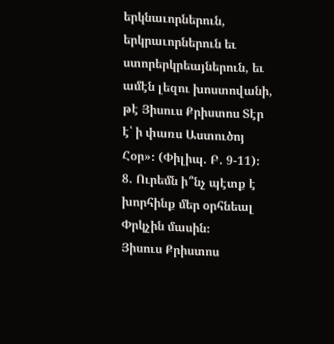երկնաւորներուն, երկրաւորներուն եւ ստորերկրեայներուն, եւ ամէն լեզու խոստովանի, թէ Յիսուս Քրիստոս Տէր է՝ ի փառս Աստուծոյ Հօր»։ (Փիլիպ. Բ. 9-11)։
8. Ուրեմն ի՞նչ պէտք է խորհինք մեր օրհնեալ Փրկչին մասին։
Յիսուս Քրիստոս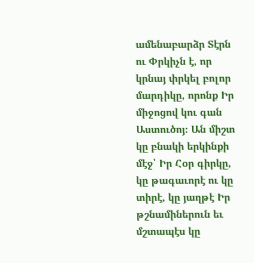ամենաբարձր Տէրն ու Փրկիչն է, որ կրնայ փրկել բոլոր մարդիկը, որոնք Իր միջոցով կու գան Աստուծոյ։ Ան միշտ կը բնակի երկինքի մէջ՝ Իր Հօր գիրկը, կը թագաւորէ ու կը տիրէ, կը յաղթէ Իր թշնամիներուն եւ մշտապէս կը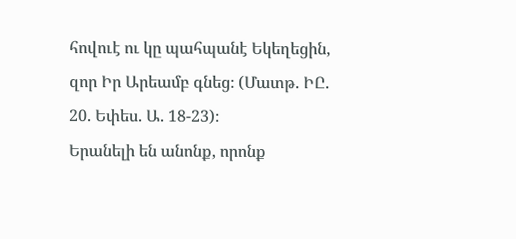հովուէ ու կը պահպանէ Եկեղեցին, զոր Իր Արեամբ գնեց։ (Մատթ. ԻԸ. 20. Եփես. Ա. 18-23)։
Երանելի են անոնք, որոնք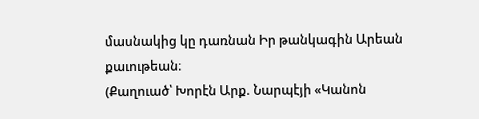մասնակից կը դառնան Իր թանկագին Արեան քաւութեան։
(Քաղուած՝ Խորէն Արք. Նարպէյի «Կանոն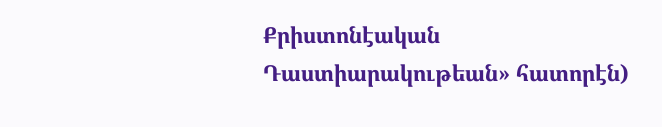Քրիստոնէական Դաստիարակութեան» հատորէն)